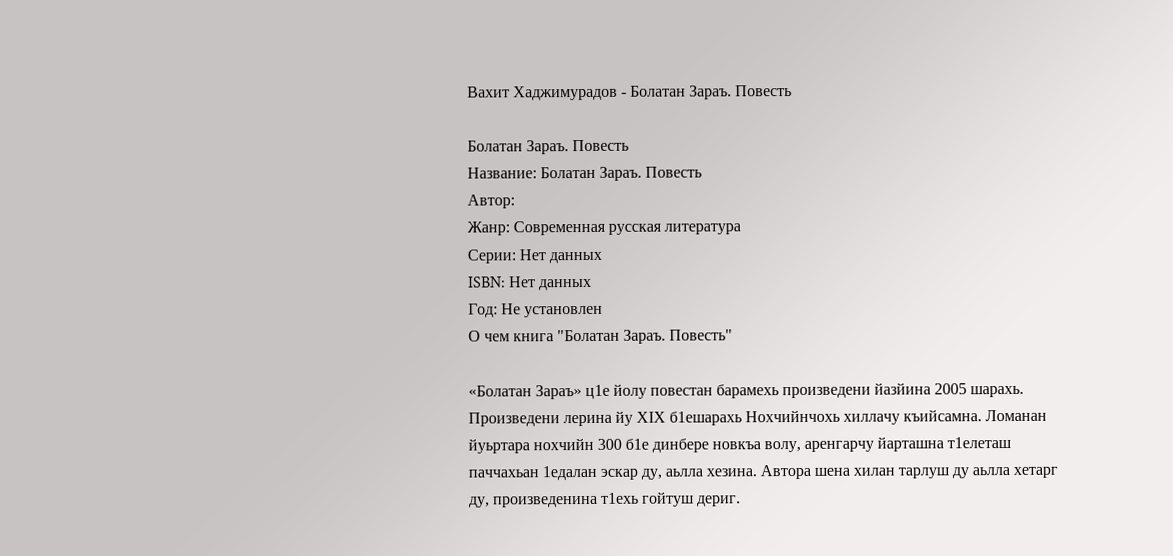Вахит Хаджимурадов - Болатан Зараъ. Повесть

Болатан Зараъ. Повесть
Название: Болатан Зараъ. Повесть
Автор:
Жанр: Современная русская литература
Серии: Нет данных
ISBN: Нет данных
Год: Не установлен
О чем книга "Болатан Зараъ. Повесть"

«Болатан Зараъ» ц1е йолу повестан барамехь произведени йазйина 2005 шарахь. Произведени лерина йу ХIХ б1ешарахь Нохчийнчохь хиллачу къийсамна. Ломанан йуьртара нохчийн 300 б1е динбере новкъа волу, аренгарчу йарташна т1елеташ паччахьан 1едалан эскар ду, аьлла хезина. Автора шена хилан тарлуш ду аьлла хетарг ду, произведенина т1ехь гойтуш дериг.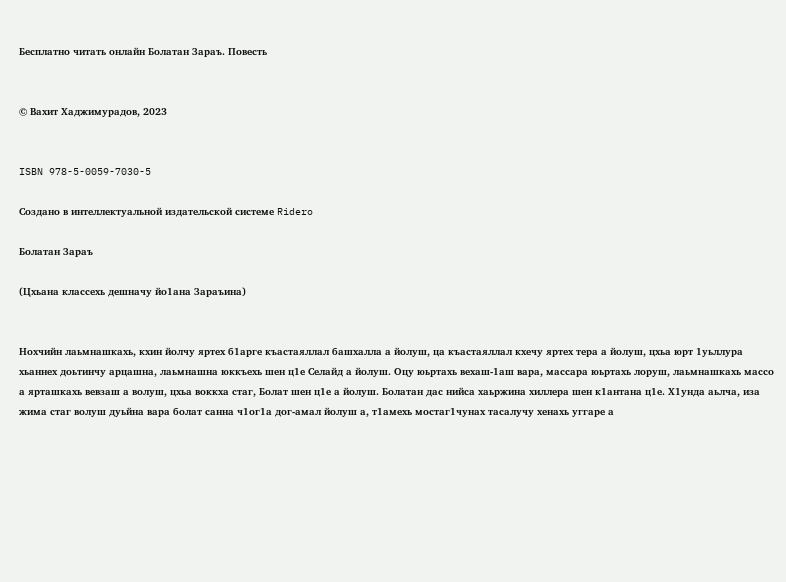Бесплатно читать онлайн Болатан Зараъ. Повесть


© Вахит Хаджимурадов, 2023


ISBN 978-5-0059-7030-5

Создано в интеллектуальной издательской системе Ridero

Болатан Зараъ

(Цхьана классехь дешначу йо1ана Зараъина)


Нохчийн лаьмнашкахь, кхин йолчу яртех б1арге къастаяллал башхалла а йолуш, ца къастаяллал кхечу яртех тера а йолуш, цхьа юрт 1уьллура хьаннех доьтинчу арцашна, лаьмнашна юккъехь шен ц1е Селайд а йолуш. Оцу юьртахь вехаш-1аш вара, массара юьртахь лоруш, лаьмнашкахь массо а ярташкахь вевзаш а волуш, цхьа воккха стаг, Болат шен ц1е а йолуш. Болатан дас нийса хаьржина хиллера шен к1антана ц1е. Х1унда аьлча, иза жима стаг волуш дуьйна вара болат санна ч1ог1а дог-амал йолуш а, т1амехь мостаг1чунах тасалучу хенахь уггаре а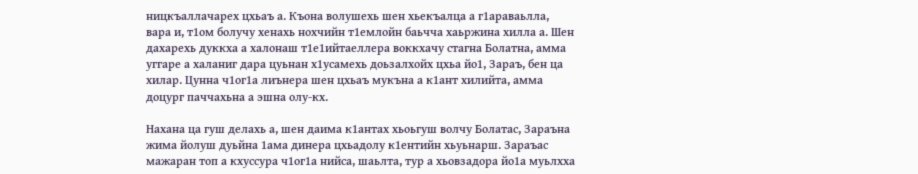ницкъаллачарех цхьаъ а. Къона волушехь шен хьекъалца а г1араваьлла, вара и, т1ом болучу хенахь нохчийн т1емлойн баьчча хаьржина хилла а. Шен дахарехь дуккха а халонаш т1е1ийтаеллера воккхачу стагна Болатна, амма уггаре а халаниг дара цуьнан х1усамехь доьзалхойх цхьа йо1, Зараъ, бен ца хилар. Цунна ч1ог1а лиънера шен цхьаъ мукъна а к1ант хилийта, амма доцург паччахьна а эшна олу-кх.

Нахана ца гуш делахь а, шен даима к1антах хьоьгуш волчу Болатас, Зараъна жима йолуш дуьйна 1ама динера цхьадолу к1ентийн хьуьнарш. Зараъас мажаран топ а кхуссура ч1ог1а нийса, шаьлта, тур а хьовзадора йо1а муьлхха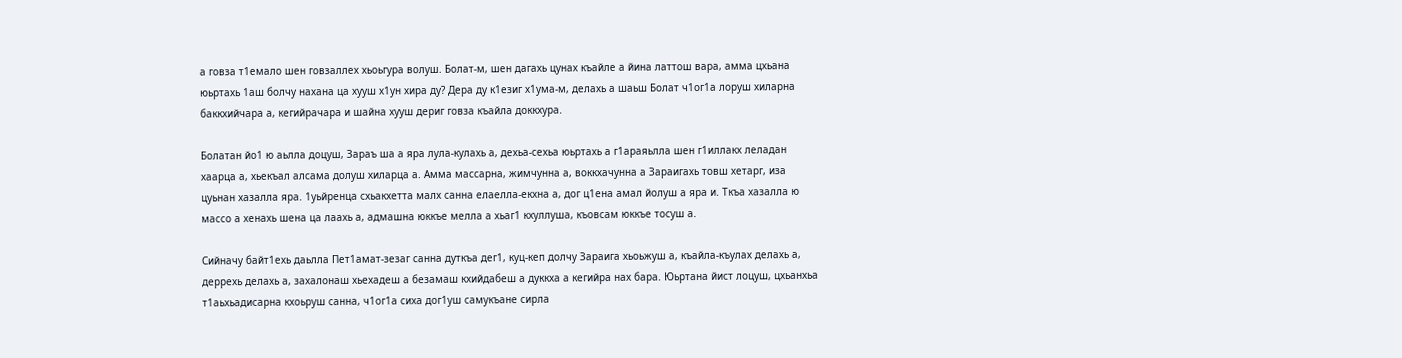а говза т1емало шен говзаллех хьоьгура волуш. Болат-м, шен дагахь цунах къайле а йина латтош вара, амма цхьана юьртахь 1аш болчу нахана ца хууш х1ун хира ду? Дера ду к1езиг х1ума-м, делахь а шаьш Болат ч1ог1а лоруш хиларна баккхийчара а, кегийрачара и шайна хууш дериг говза къайла доккхура.

Болатан йо1 ю аьлла доцуш, Зараъ ша а яра лула-кулахь а, дехьа-сехьа юьртахь а г1араяьлла шен г1иллакх леладан хаарца а, хьекъал алсама долуш хиларца а. Амма массарна, жимчунна а, воккхачунна а Зараигахь товш хетарг, иза цуьнан хазалла яра. 1уьйренца схьакхетта малх санна елаелла-екхна а, дог ц1ена амал йолуш а яра и. Ткъа хазалла ю массо а хенахь шена ца лаахь а, адмашна юккъе мелла а хьаг1 кхуллуша, къовсам юккъе тосуш а.

Сийначу байт1ехь даьлла Пет1амат-зезаг санна дуткъа дег1, куц-кеп долчу Зараига хьоьжуш а, къайла-къулах делахь а, деррехь делахь а, захалонаш хьехадеш а безамаш кхийдабеш а дуккха а кегийра нах бара. Юьртана йист лоцуш, цхьанхьа т1аьхьадисарна кхоьруш санна, ч1ог1а сиха дог1уш самукъане сирла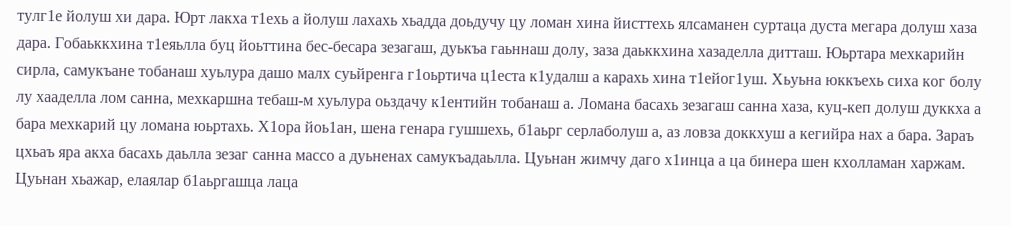тулг1е йолуш хи дара. Юрт лакха т1ехь а йолуш лахахь хьадда доьдучу цу ломан хина йисттехь ялсаманен суртаца дуста мегара долуш хаза дара. Гобаьккхина т1еяьлла буц йоьттина бес-бесара зезагаш, дуькъа гаьннаш долу, заза даьккхина хазаделла дитташ. Юьртара мехкарийн сирла, самукъане тобанаш хуьлура дашо малх суьйренга г1оьртича ц1еста к1удалш а карахь хина т1ейог1уш. Хьуьна юккъехь сиха ког болу лу хааделла лом санна, мехкаршна тебаш-м хуьлура оьздачу к1ентийн тобанаш а. Ломана басахь зезагаш санна хаза, куц-кеп долуш дуккха а бара мехкарий цу ломана юьртахь. Х1ора йоь1ан, шена генара гушшехь, б1аьрг серлаболуш а, аз ловза доккхуш а кегийра нах а бара. Зараъ цхьаъ яра акха басахь даьлла зезаг санна массо а дуьненах самукъадаьлла. Цуьнан жимчу даго х1инца а ца бинера шен кхолламан харжам. Цуьнан хьажар, елаялар б1аьргашца лаца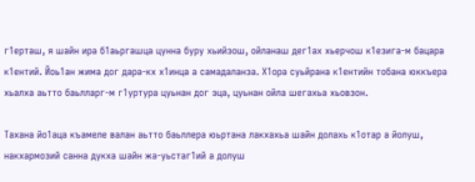г1ерташ, я шайн ира б1аьргашца цунна буру хьийзош, ойланаш дег1ах хьерчош к1езига-м бацара к1ентий. Йоь1ан жима дог дара-кх х1инца а самадаланза. Х1ора суьйрана к1ентийн тобана юккъера хьалха аьтто баьлларг-м г1уртура цуьнан дог эца, цуьнан ойла шегахьа хьовзон.

Тахана йо1аца къамеле валан аьтто баьллера юьртана лакхахьа шайн долахь к1отар а йолуш, накхармозий санна дукха шайн жа-уьстаг1ий а долуш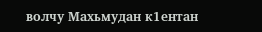волчу Махьмудан к1ентан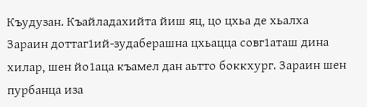Къудузан. Къайладахийта йиш яц, цо цхьа де хьалха Зараин доттаг1ий-зудаберашна цхьацца совг1аташ дина хилар, шен йо1аца къамел дан аьтто боккхург. Зараин шен пурбанца иза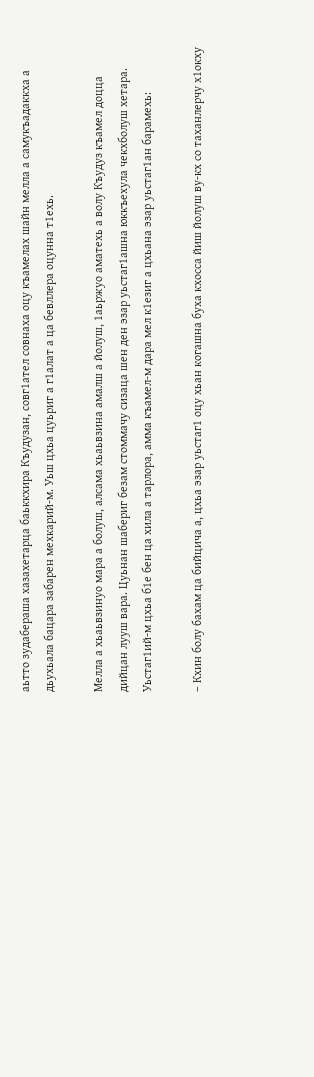аьтто зудабераша хазахетарца баьккхира Къудузан, совг1ател совнаха оцу къамелах шайн мелла а самукъадаккха а дьухьала бацара забарен мехкарий-м. Уьш цхьа цуьриг а г1алат а ца бевллера оцунна т1ехь.

Мелла а хьаьвзинуо мара а болуш, алсама хьаьвзина амалш а йолуш, 1аьржуо аматехь а волу Къудуз къамел доцца дийцан лууш вара. Цуьнан шабериг безам стоммачу сизаца шен ден эзар уьстаг1ашна юккъехула чекхболуш хетара. Уьстаг1ий-м цхьа б1е бен ца хила а тарлора, амма къамел-м дара мел к1езиг а цхьана эзар уьстаг1ан барамехь:

– Кхин болу бахам ца бийцича а, цхьа эзар уьстаг1 оцу хьан когашна буха кхосса йиш йолуш ву-кх со таханлерчу х1окху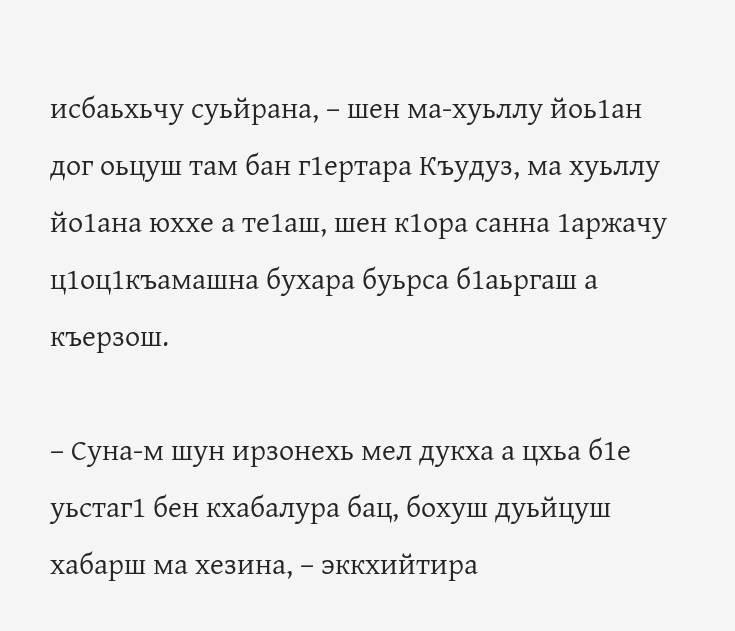исбаьхьчу суьйрана, – шен ма-хуьллу йоь1ан дог оьцуш там бан г1ертара Къудуз, ма хуьллу йо1ана юххе а те1аш, шен к1ора санна 1аржачу ц1оц1къамашна бухара буьрса б1аьргаш а къерзош.

– Суна-м шун ирзонехь мел дукха а цхьа б1е уьстаг1 бен кхабалура бац, бохуш дуьйцуш хабарш ма хезина, – эккхийтира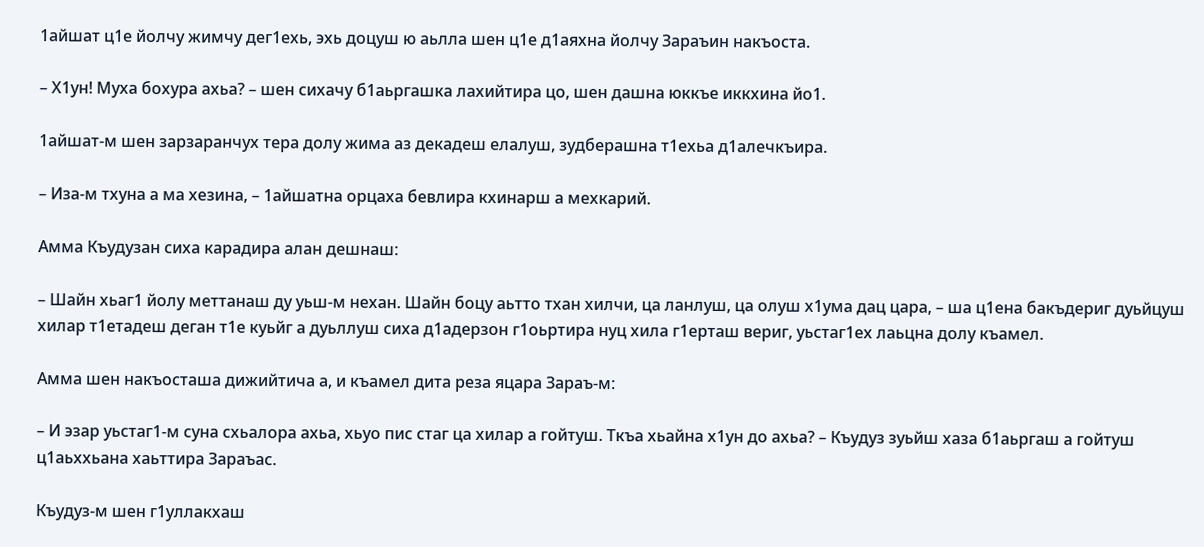1айшат ц1е йолчу жимчу дег1ехь, эхь доцуш ю аьлла шен ц1е д1аяхна йолчу Зараъин накъоста.

– Х1ун! Муха бохура ахьа? – шен сихачу б1аьргашка лахийтира цо, шен дашна юккъе иккхина йо1.

1айшат-м шен зарзаранчух тера долу жима аз декадеш елалуш, зудберашна т1ехьа д1алечкъира.

– Иза-м тхуна а ма хезина, – 1айшатна орцаха бевлира кхинарш а мехкарий.

Амма Къудузан сиха карадира алан дешнаш:

– Шайн хьаг1 йолу меттанаш ду уьш-м нехан. Шайн боцу аьтто тхан хилчи, ца ланлуш, ца олуш х1ума дац цара, – ша ц1ена бакъдериг дуьйцуш хилар т1етадеш деган т1е куьйг а дуьллуш сиха д1адерзон г1оьртира нуц хила г1ерташ вериг, уьстаг1ех лаьцна долу къамел.

Амма шен накъосташа дижийтича а, и къамел дита реза яцара Зараъ-м:

– И эзар уьстаг1-м суна схьалора ахьа, хьуо пис стаг ца хилар а гойтуш. Ткъа хьайна х1ун до ахьа? – Къудуз зуьйш хаза б1аьргаш а гойтуш ц1аьххьана хаьттира Зараъас.

Къудуз-м шен г1уллакхаш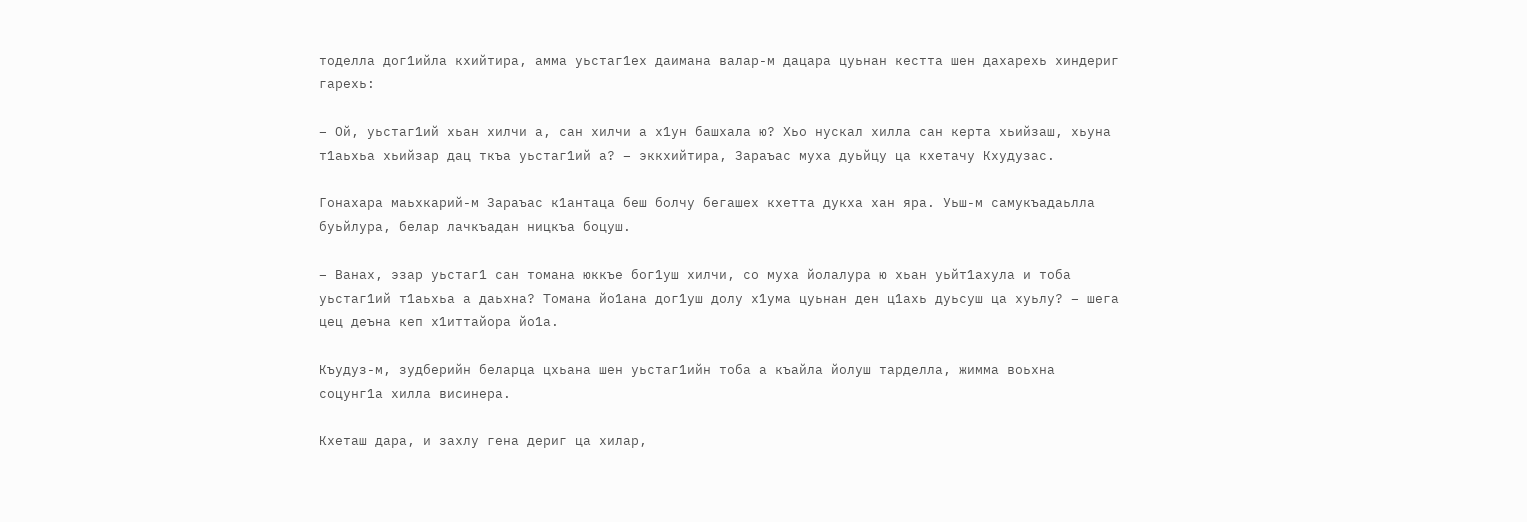тоделла дог1ийла кхийтира, амма уьстаг1ех даимана валар-м дацара цуьнан кестта шен дахарехь хиндериг гарехь:

– Ой, уьстаг1ий хьан хилчи а, сан хилчи а х1ун башхала ю? Хьо нускал хилла сан керта хьийзаш, хьуна т1аьхьа хьийзар дац ткъа уьстаг1ий а? – эккхийтира, Зараъас муха дуьйцу ца кхетачу Кхудузас.

Гонахара маьхкарий-м Зараъас к1антаца беш болчу бегашех кхетта дукха хан яра. Уьш-м самукъадаьлла буьйлура, белар лачкъадан ницкъа боцуш.

– Ванах, эзар уьстаг1 сан томана юккъе бог1уш хилчи, со муха йолалура ю хьан уьйт1ахула и тоба уьстаг1ий т1аьхьа а даьхна? Томана йо1ана дог1уш долу х1ума цуьнан ден ц1ахь дуьсуш ца хуьлу? – шега цец деъна кеп х1иттайора йо1а.

Къудуз-м, зудберийн беларца цхьана шен уьстаг1ийн тоба а къайла йолуш тарделла, жимма воьхна соцунг1а хилла висинера.

Кхеташ дара, и захлу гена дериг ца хилар,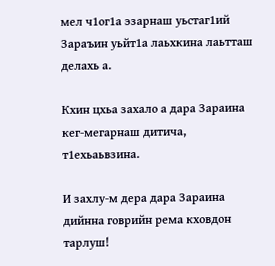мел ч1ог1а эзарнаш уьстаг1ий Зараъин уьйт1а лаьхкина лаьтташ делахь а.

Кхин цхьа захало а дара Зараина кег-мегарнаш дитича, т1ехьаьвзина.

И захлу-м дера дара Зараина дийнна говрийн рема кховдон тарлуш!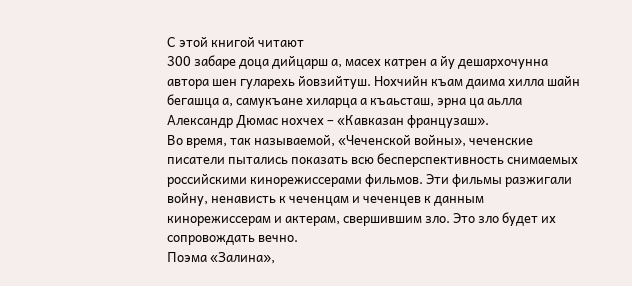С этой книгой читают
300 забаре доца дийцарш а, масех катрен а йу дешархочунна автора шен гуларехь йовзийтуш. Нохчийн къам даима хилла шайн бегашца а, самукъане хиларца а къаьсташ, эрна ца аьлла Александр Дюмас нохчех – «Кавказан французаш».
Во время, так называемой, «Чеченской войны», чеченские писатели пытались показать всю бесперспективность снимаемых российскими кинорежиссерами фильмов. Эти фильмы разжигали войну, ненависть к чеченцам и чеченцев к данным кинорежиссерам и актерам, свершившим зло. Это зло будет их сопровождать вечно.
Поэма «Залина»,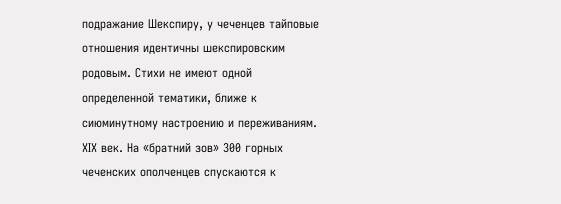подражание Шекспиру, у чеченцев тайповые отношения идентичны шекспировским родовым. Стихи не имеют одной определенной тематики, ближе к сиюминутному настроению и переживаниям.
ХIХ век. На «братний зов» 300 горных чеченских ополченцев спускаются к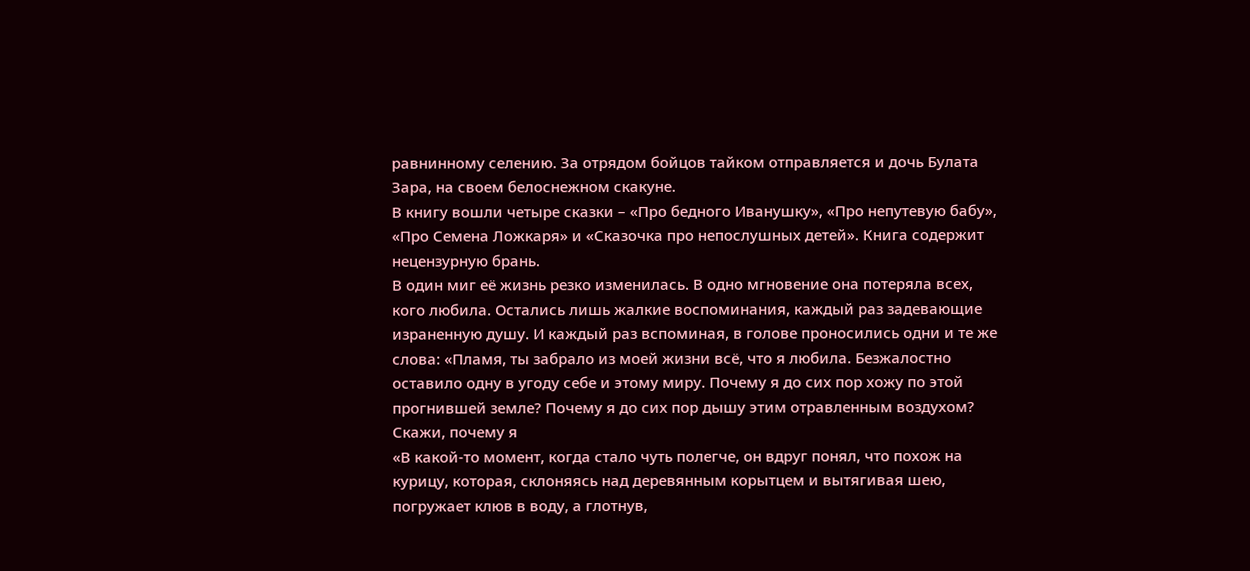равнинному селению. За отрядом бойцов тайком отправляется и дочь Булата Зара, на своем белоснежном скакуне.
В книгу вошли четыре сказки – «Про бедного Иванушку», «Про непутевую бабу», «Про Семена Ложкаря» и «Сказочка про непослушных детей». Книга содержит нецензурную брань.
В один миг её жизнь резко изменилась. В одно мгновение она потеряла всех, кого любила. Остались лишь жалкие воспоминания, каждый раз задевающие израненную душу. И каждый раз вспоминая, в голове проносились одни и те же слова: «Пламя, ты забрало из моей жизни всё, что я любила. Безжалостно оставило одну в угоду себе и этому миру. Почему я до сих пор хожу по этой прогнившей земле? Почему я до сих пор дышу этим отравленным воздухом? Скажи, почему я
«В какой-то момент, когда стало чуть полегче, он вдруг понял, что похож на курицу, которая, склоняясь над деревянным корытцем и вытягивая шею, погружает клюв в воду, а глотнув,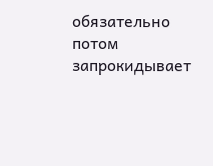обязательно потом запрокидывает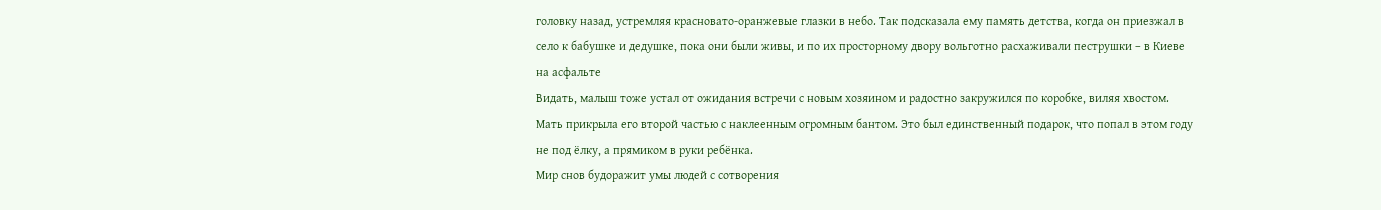головку назад, устремляя красновато-оранжевые глазки в небо. Так подсказала ему память детства, когда он приезжал в село к бабушке и дедушке, пока они были живы, и по их просторному двору вольготно расхаживали пеструшки – в Киеве на асфальте
Видать, малыш тоже устал от ожидания встречи с новым хозяином и радостно закружился по коробке, виляя хвостом. Мать прикрыла его второй частью с наклеенным огромным бантом. Это был единственный подарок, что попал в этом году не под ёлку, а прямиком в руки ребёнка.
Мир снов будоражит умы людей с сотворения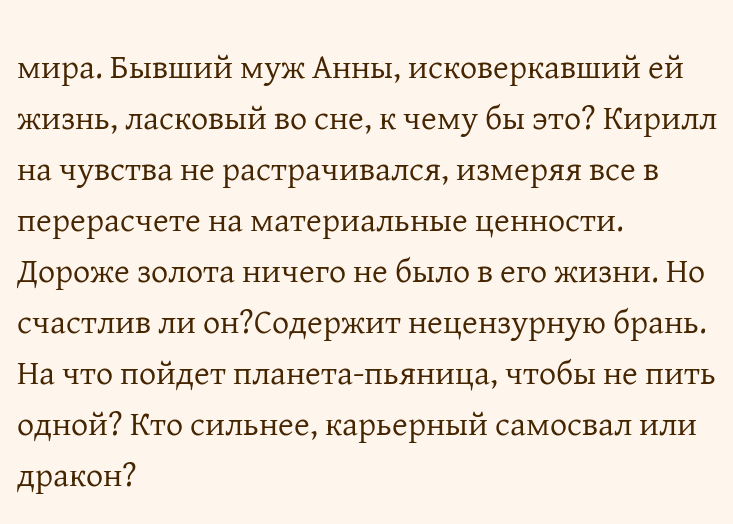мира. Бывший муж Анны, исковеркавший ей жизнь, ласковый во сне, к чему бы это? Кирилл на чувства не растрачивался, измеряя все в перерасчете на материальные ценности. Дороже золота ничего не было в его жизни. Но счастлив ли он?Содержит нецензурную брань.
На что пойдет планета-пьяница, чтобы не пить одной? Кто сильнее, карьерный самосвал или дракон?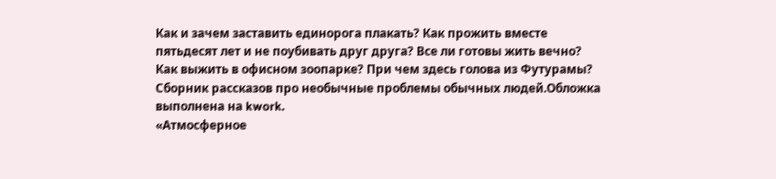Как и зачем заставить единорога плакать? Как прожить вместе пятьдесят лет и не поубивать друг друга? Все ли готовы жить вечно? Как выжить в офисном зоопарке? При чем здесь голова из Футурамы? Сборник рассказов про необычные проблемы обычных людей.Обложка выполнена на kwork.
«Атмосферное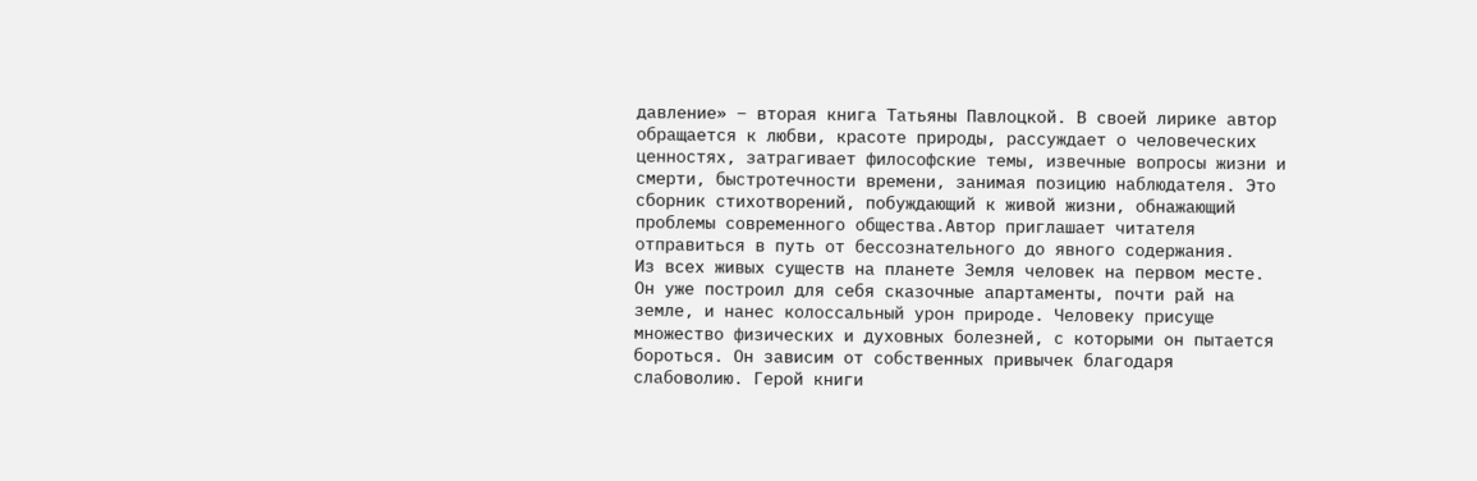давление» – вторая книга Татьяны Павлоцкой. В своей лирике автор обращается к любви, красоте природы, рассуждает о человеческих ценностях, затрагивает философские темы, извечные вопросы жизни и смерти, быстротечности времени, занимая позицию наблюдателя. Это сборник стихотворений, побуждающий к живой жизни, обнажающий проблемы современного общества.Автор приглашает читателя отправиться в путь от бессознательного до явного содержания.
Из всех живых существ на планете Земля человек на первом месте. Он уже построил для себя сказочные апартаменты, почти рай на земле, и нанес колоссальный урон природе. Человеку присуще множество физических и духовных болезней, с которыми он пытается бороться. Он зависим от собственных привычек благодаря слабоволию. Герой книги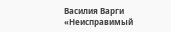Василия Варги «Неисправимый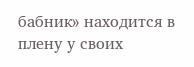бабник» находится в плену у своих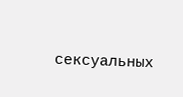сексуальных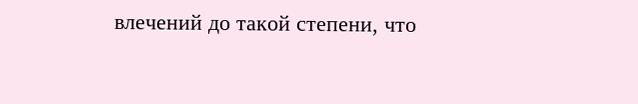влечений до такой степени, что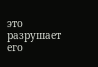это разрушает его